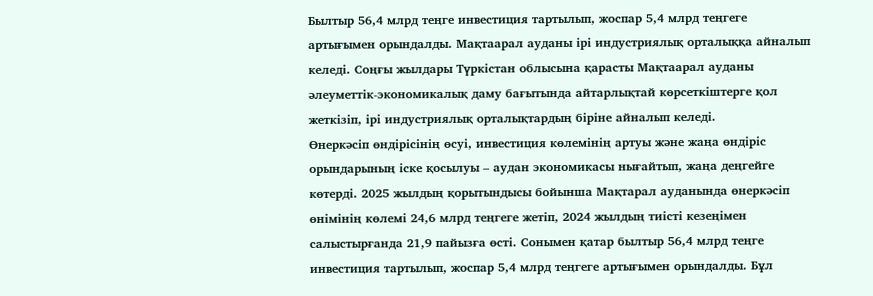Былтыр 56,4 млрд теңге инвестиция тартылып, жоспар 5,4 млрд теңгеге артығымен орындалды. Мақтаарал ауданы ірі индустриялық орталыққа айналып келеді. Соңғы жылдары Түркістан облысына қарасты Мақтаарал ауданы әлеуметтік-экономикалық даму бағытында айтарлықтай көрсеткіштерге қол жеткізіп, ірі индустриялық орталықтардың біріне айналып келеді.
Өнеркәсіп өндірісінің өсуі, инвестиция көлемінің артуы және жаңа өндіріс орындарының іске қосылуы – аудан экономикасы нығайтып, жаңа деңгейге көтерді. 2025 жылдың қорытындысы бойынша Мақтарал ауданында өнеркәсіп өнімінің көлемі 24,6 млрд теңгеге жетіп, 2024 жылдың тиісті кезеңімен салыстырғанда 21,9 пайызға өсті. Сонымен қатар былтыр 56,4 млрд теңге инвестиция тартылып, жоспар 5,4 млрд теңгеге артығымен орындалды. Бұл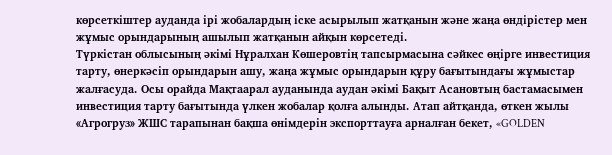көрсеткіштер ауданда ірі жобалардың іске асырылып жатқанын және жаңа өндірістер мен жұмыс орындарының ашылып жатқанын айқын көрсетеді.
Түркістан облысының әкімі Нұралхан Көшеровтің тапсырмасына сәйкес өңірге инвестиция тарту, өнеркәсіп орындарын ашу, жаңа жұмыс орындарын құру бағытындағы жұмыстар жалғасуда. Осы орайда Мақтаарал ауданында аудан әкімі Бақыт Асановтың бастамасымен инвестиция тарту бағытында үлкен жобалар қолға алынды. Атап айтқанда, өткен жылы «Агрогруз» ЖШС тарапынан бақша өнімдерін экспорттауға арналған бекет, «GOLDEN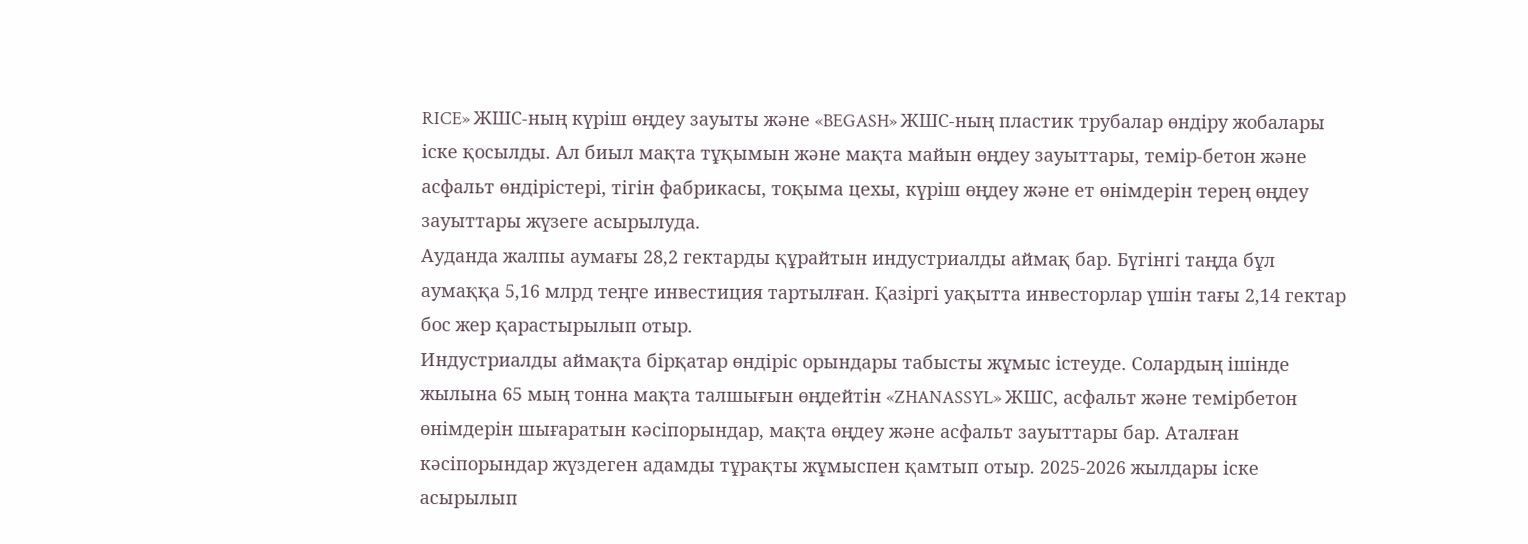RICE» ЖШС-ның күріш өңдеу зауыты және «BEGASH» ЖШС-ның пластик трубалар өндіру жобалары іске қосылды. Ал биыл мақта тұқымын және мақта майын өңдеу зауыттары, темір-бетон және асфальт өндірістері, тігін фабрикасы, тоқыма цехы, күріш өңдеу және ет өнімдерін терең өңдеу зауыттары жүзеге асырылуда.
Ауданда жалпы аумағы 28,2 гектарды құрайтын индустриалды аймақ бар. Бүгінгі таңда бұл аумаққа 5,16 млрд теңге инвестиция тартылған. Қазіргі уақытта инвесторлар үшін тағы 2,14 гектар бос жер қарастырылып отыр.
Индустриалды аймақта бірқатар өндіріс орындары табысты жұмыс істеуде. Солардың ішінде жылына 65 мың тонна мақта талшығын өңдейтін «ZHANASSYL» ЖШС, асфальт және темірбетон өнімдерін шығаратын кәсіпорындар, мақта өңдеу және асфальт зауыттары бар. Аталған кәсіпорындар жүздеген адамды тұрақты жұмыспен қамтып отыр. 2025-2026 жылдары іске асырылып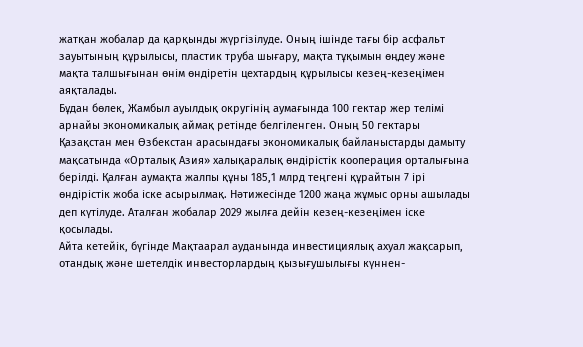жатқан жобалар да қарқынды жүргізілуде. Оның ішінде тағы бір асфальт зауытының құрылысы, пластик труба шығару, мақта тұқымын өңдеу және мақта талшығынан өнім өндіретін цехтардың құрылысы кезең-кезеңімен аяқталады.
Бұдан бөлек, Жамбыл ауылдық округінің аумағында 100 гектар жер телімі арнайы экономикалық аймақ ретінде белгіленген. Оның 50 гектары Қазақстан мен Өзбекстан арасындағы экономикалық байланыстарды дамыту мақсатында «Орталық Азия» халықаралық өндірістік кооперация орталығына берілді. Қалған аумақта жалпы құны 185,1 млрд теңгені құрайтын 7 ірі өндірістік жоба іске асырылмақ. Нәтижесінде 1200 жаңа жұмыс орны ашылады деп күтілуде. Аталған жобалар 2029 жылға дейін кезең-кезеңімен іске қосылады.
Айта кетейік, бүгінде Мақтаарал ауданында инвестициялық ахуал жақсарып, отандық және шетелдік инвесторлардың қызығушылығы күннен-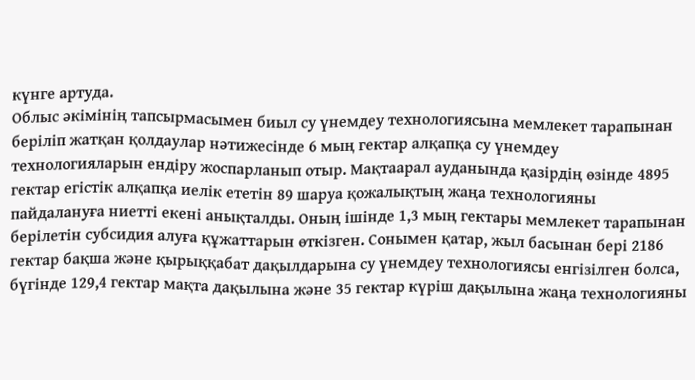күнге артуда.
Облыс әкімінің тапсырмасымен биыл су үнемдеу технологиясына мемлекет тарапынан беріліп жатқан қолдаулар нәтижесінде 6 мың гектар алқапқа су үнемдеу технологияларын ендіру жоспарланып отыр. Мақтаарал ауданында қазірдің өзінде 4895 гектар егістік алқапқа иелік ететін 89 шаруа қожалықтың жаңа технологияны пайдалануға ниетті екені анықталды. Оның ішінде 1,3 мың гектары мемлекет тарапынан берілетін субсидия алуға құжаттарын өткізген. Сонымен қатар, жыл басынан бері 2186 гектар бақша және қырыққабат дақылдарына су үнемдеу технологиясы енгізілген болса, бүгінде 129,4 гектар мақта дақылына және 35 гектар күріш дақылына жаңа технологияны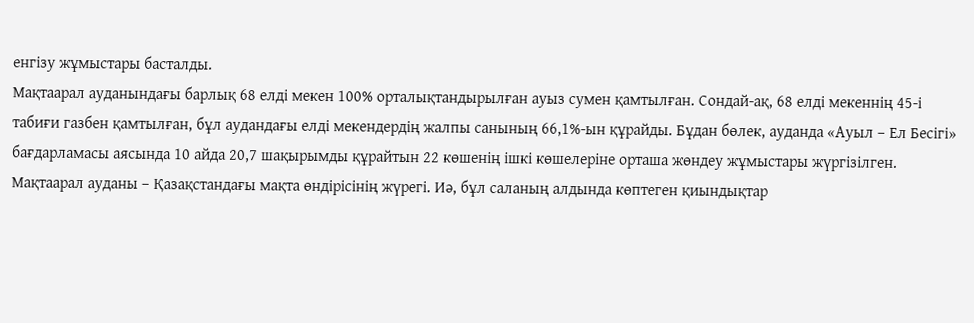енгізу жұмыстары басталды.
Мақтаарал ауданындағы барлық 68 елді мекен 100% орталықтандырылған ауыз сумен қамтылған. Сондай-ақ, 68 елді мекеннің 45-і табиғи газбен қамтылған, бұл аудандағы елді мекендердің жалпы санының 66,1%-ын құрайды. Бұдан бөлек, ауданда «Ауыл – Ел Бесігі» бағдарламасы аясында 10 айда 20,7 шақырымды құрайтын 22 көшенің ішкі көшелеріне орташа жөндеу жұмыстары жүргізілген.
Мақтаарал ауданы – Қазақстандағы мақта өндірісінің жүрегі. Иә, бұл саланың алдында көптеген қиындықтар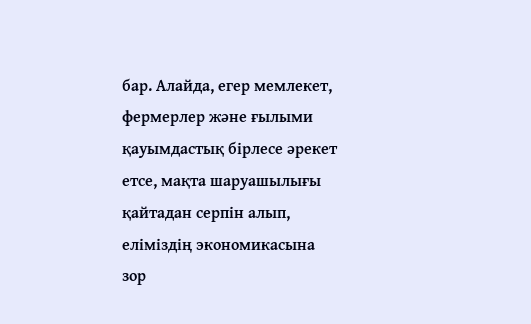бар. Алайда, егер мемлекет, фермерлер және ғылыми қауымдастық бірлесе әрекет етсе, мақта шаруашылығы қайтадан серпін алып, еліміздің экономикасына зор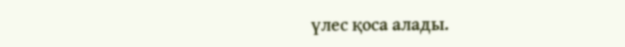үлес қоса алады.